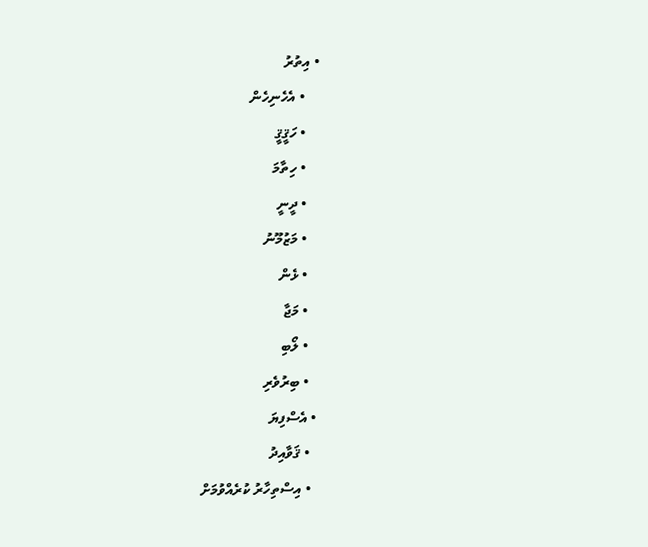• އިތުރު
    • އެހެނިހެން
    • ހަޤީޤީ
    • ހިތާމަ
    • ދީނީ
    • މަޒުމޫނު
    • ޅެން
    • މަޖާ
    • ލޯބި
    • ބިރުވެރި
  • އެސްފިޔަ
    • ޤަވާއިދު
    • އިސްތިހާރު ކުރެއްވުމަށް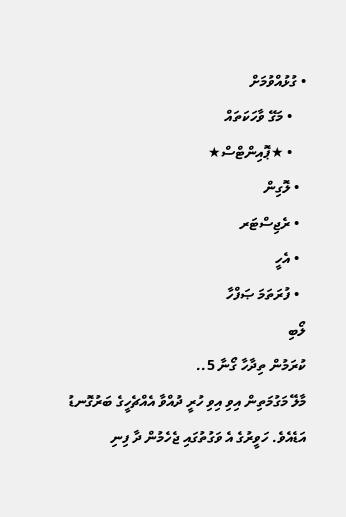• ގުޅުއްވުމަށް
    • މަގޭ ވާހަކަތައް
    • ★ޕޮއިންޓްސް★
  • ލޮގިން
  • ރެޖިސްޓަރ
  • އެހީ
  • ފުރަތަމަ ޞަފްހާ
ލޯބި
ކުރަމުން ތިދާހާ ގޯނާ 5..
މާލޭ މަގުމަތިން އިވި އިވި ހުރީ ދުއްވާ އެއްޗެހީގެ ބަރުގޮނޑު އަޑެއެވެ. ހަވީރުގެ އެ ވަގުތުގައި ޖެހެމުން ދާ ފިނި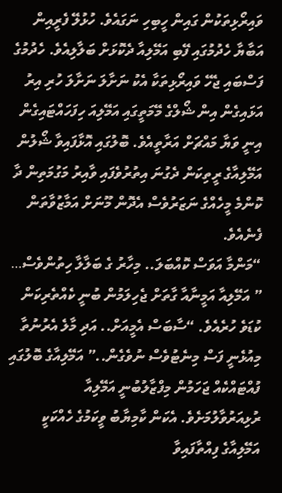ވައިރޯޅިތަކުން ގައިން ހީބިހި ނަގައެވެ. ހުޅުލޭ ފެރީއިން އަބާޔާ ހެދުމުގައި ފޭބި އަމޭލިއާ ދެކޮޅަށް ބަލާލިއެވެ. ހެދުމުގެ ފަސްބައި ޖެހޭ ވައިރޯޅިތަކާ އެކު ނަށާލަ ނަށާލަ ހުރި އިރު އަޅައިގެން އިން ޝޯލްގެ މޭމަތީގައި އަމޭލިއަ ހިފަހައްޓައިގެން އިނީ ވަޔާ މައްޗަށް އަރާތީއެވެ. ބޮލުގައި އޮޅާފައިވާ ޝޯލުން އަމޭލިއާގެ ރީތިކަން ދެގުނަ އިތުރުވެފައި ވާއިރު މަގުމަތިން ދާ ކޮންމެ މީހެއްގެ ނަޒަރުވެސް އެދޮން މޫނަށް އަމާޒުވާތަން ފެނެއެވެ.
“މަންމާ އަވަސް ކޮއްބަލަ.. މިހާރު ގެ ބަލާލާ ހިތުންވެސް… ” އަމޭލިއާ އަމީނާއާ ގާތަށް ޖެހިލަމުން ބުނީ ކެއްތެރިކަން ކުޑަވެ ހުރެއެވެ. “ސާބަސް އެމީއަށް.. އަދި މާލެ އެރުނުތާ މިއުޅެނީ ފަސް މިނެޓުވެސް ނުވެގެން..” އަމޭލިއާގެ ބޮލުގައި ފުއްޓައްކެއް ޖަހަމުން މިފްޒާލުބުނީ އަމޭލިއާ ރުޅިއަރުވާލުމަށެވެ. އެކަން ކާމިޔާބު ވީކަމުގެ ހެއްކަކީ އަމޭލިއާގެ ފިއްތާފައިވާ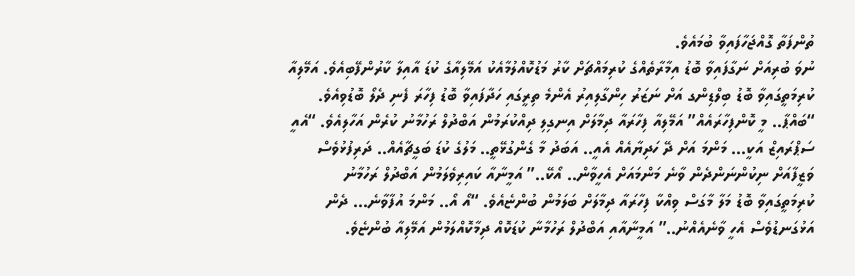ތުންފަތާ ގޮއްޖަހާފައިވާ ބުމައެވެ.
ނުވަ ބުރިއަށް ނަގާފައިވާ ބޮޑު އިމާރާތެއްގެ ކުރިމައްޗަށް ކާރު މަޑުކޮއްލުމާއެކު އަމޭލިއާގެ ކުޑަ އާއިލާ ކާރުންފޭބިއެވެ. އަމޭލިއާ ކުރިމަތީގައިވާ ބޮޑު ބިލްޑިންގ އަށް ނަޒަރު ހިންގާލިއިރު އެންމެ ތިރީގައި ހަދާފައިވާ ބޮޑު ފިހާރަ ފެނި ދެލޯ ބޮޑުވިއެވެ. “ބައްޕާ.. މީ ކޮންފިހާރައެއް” އަމޭލިއާ ފިހާރައާ ދިމާލަށް އިނގިލި ދިއްކުރަމުން އަބްދުލް ރަހުމާނު ކުރެން އަހާލިއެވެ. “އެއީ ސަޕްރައިޒް އަކީ… މަންމަ އަށް ދޭ ހަދިޔާއެއް އެއީ.. އަބަދު މާ ގެންގުޅޭތީ.. މަލުގެ ކުޑަ ބަގީޗާއެއް.. ދަރިފުޅުވެސް ވަޒީފާއަށް ނިކުންނަންދެން ވާނެ މަންމައަށް އެހީވާން.. އޯކޭ..” އަމީނާއާ ކައިރިވެލަމުން އަބްދުލް ރަހުމާނު ކުރިމަތީގައިވާ ބޮޑު މަލާ މާގަސް ވިއްކާ ފިހާރައާ ދިމާލަށް ބަލަމުން ބުންޏެއެވެ. “އޯ އޯ.. މަންމަ އުފާވާނެ… ދެން އަޅުގަނޑުވެސް އެހީ ވާނެއެއްނު..” އަމީނާއާއި އަބްދުލް ރަހުމާނާ ކުޑަކޮއް ދިމާކޮއްލަމުން އަމޭލިއާ ބުންޏެވެ.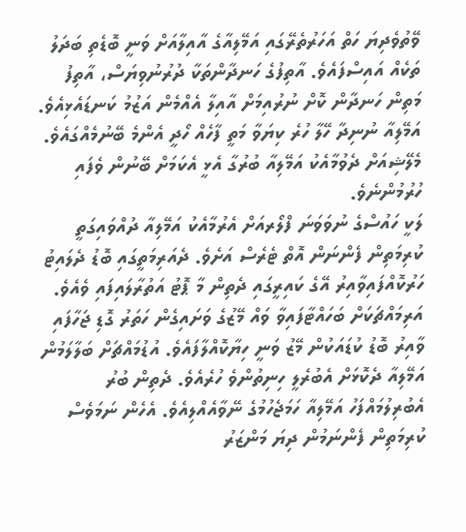ވޭތުވެދިޔަ ހަތް އަހަރުތެރޭގައި އަމޭލިއާގެ އާއިލާއަށް ވަނީ ބޮޑެތި ބަދަލު ތަކެއް އައިސްފައެވެ. އާތިފުގެ ހަނދާންތަކާ ދުރުނުވިޔަސް، އާތިފު މަތިން ހަނދާން ކޮށް ނުރުއިމަށް އާއިލާ އެއްމެން އަޒުމު ކަނޑައެޅިއެވެ. އަމޭލިއާ ނުނިދާ ހޭލާ ހުރެ ކިޔަވާ މަތީ ފާހެއް ހޯދީ އެންމެ ބޭނުމެއްގައެވެ. މެލޭޝިއަށް ދެވުމާއެކު އަމޭލިއާ ބުރުގާ އެޅީ އެކަމަށް ބޭނުން ވެފައި ހުރުމުންނެވެ.
ލަކީ ހައުސްގެ ނުވަވަނަ ފްލޯރއަށް އެރުމާއެކު އަމޭލިއާ ދުއްވައިގަތީ ކުރިމަތިން ފެންނަން އޮތް ޓެރެސް އަށެވެ. ދެއަރިމަތީގައި ބޮޑު ދެލައިޓު ހަރުކޮއްފައިވާއިރު އޭގެ ކައިރީގައި ދެތިން މާ ޕޮޓު އަތުރާލައިފައި ވެއެވެ. އަރިމައްޗަކަށް ބަހައްޓާފައިވާ ވައް މޭޒުގެ ވަށައިގެން ހަތަރު ގޮޑި ޖަހާފައި ވާއިރު ބޮޑު ކުޑައަކުން މޭޒު ވަނީ ހިޔާކޮއްލާފައެވެ. އުޑުމައްޗަށް ބަލާލަމުން އަމޭލިއާ ދެކޮޅަށް އެބުރެލީ ހިނިތުންވެ ހުރެއެވެ. ދެތިން ބުރު އެބުރިލުމައްފަހު އަމޭލިއާ ހަމަޖެހުމުގެ ނޭވާއެއްލިއެވެ. އެހެން ނަމަވެސް ކުރިމަތިން ފެންނަމުން ދިޔަ މަންޒަރު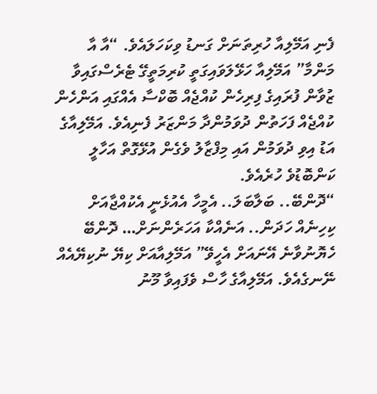ފެނި އަމޭލިއާ ހުރިތަނަށް ގަނޑު ވިކަހަލައެވެ. “އާ އާ މަންމާ” އަމޭލިއާ ހަޅޭލަވައިގަތީ ކުރިމަތީގޭ ޓެރެސްގައިވާ ޒުވާން ފުރައިގެ ފިރިހެން ކުއްޖެއް ބޮކްސާ އެއްގައި އަންހެން ކުއްޖެއް ފަހަތުން ދުވަމުންދާ މަންޒަރު ފެނިއެވެ. އަމޭލިއާގެ އަޑު އިވި ދުވަމުން އައި މިފްޒާލު ވެގެން އުޅޭގޮތް އަހާލީ ކަންބޮޑުވެ ހުރެއެވެ.
“ދޮންބޭ.. ބަލާބަލަ.. އެމީހާ އެއުޅެނީ އެކުއްޖާއަށް ކިހިނެއް ހަދަން.. އަނެއްކާ އަހަރެންނަށް… ދޮންބޭ ހެޔޮނުވާނެ އޭނައަށް އެހީވޭ” އަމޭލިއާއަށް ކިޔޭ ނުކިޔޭއެއް ނޭނގެއެވެ. އަމޭލިއާގެ ހާސް ވެފައިވާ މޫނު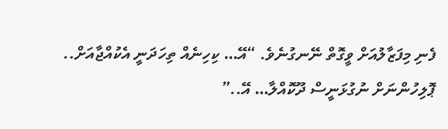ފެނި މިފަޒާލުއަށް ވީގޮތް ނޭނގުނެވެ. “އޭ… ކިހިނެއް ތިހަދަނީ އެކުއްޖާއަށް.. ޕޮލިހުންނަށް ނުގުޅަނީސް ދޫކޮއްލާ… އޭ..”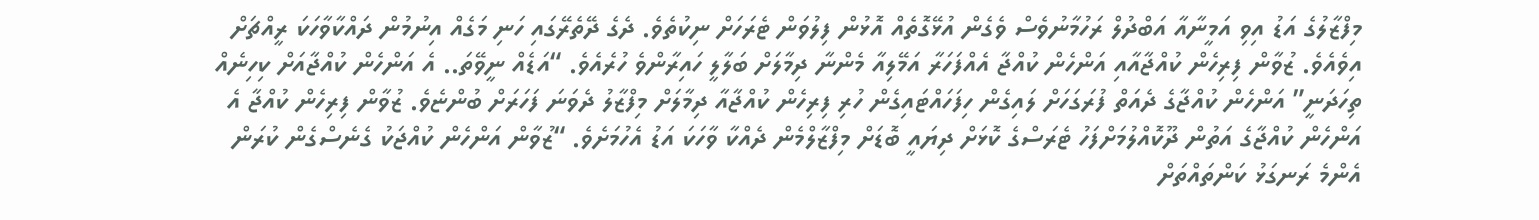މިފްޒާލުގެ އަޑު އިވި އަމީނާއާ އަބްދުލް ރަހުމާނުވެސް ވެގެން އުޅޭގޮތެއް އޮޅުން ފިލުވަން ޓެރަހަށް ނިކުތެވެ. ދެގެ ދޭތެރޭގައި ހަނި މަގެއް އިނުމުން ދައްކާވާހަކަ ރީއްޗަށް އިވެއެވެ. ޒުވާން ފިރިހެން ކުއްޖާއާއި އަންހެން ކުއްޖާ އެއްފަހަރާ އަމޭލިއާ މެންނާ ދިމާލަށް ބަލާލީ ހައިރާންވެ ހުރެއެވެ. “އަޑެއް ނީވޭތަ.. އެ އަންހެން ކުއްޖާއަށް ކިހިނެއް ތިހަދަނީ” އަންހެން ކުއްޖާގެ ދެއަތް ފުރަގަހަށް ލައިގެން ހިފަހައްޓައިގެން ހުރި ފިރިހެން ކުއްޖާއާ ދިމާލަށް މިފްޒާލު ދެވަނަ ފަހަރަށް ބުންޏެވެ. ޒުވާން ފިރިހެން ކުއްޖާ އެ އަންހެން ކުއްޖާގެ އަތުން ދޫކޮއްލުމަށްފަހު ޓެރަސްގެ ކޮޅަށް ދިޔައީ ބޮޑަށް މިފްޒާލްމެން ދެއްކާ ވާހަކަ އަޑު އެހުމަށެވެ. “ޒުވާން އަންހެން ކުއްޖަކު ގެނެސްގެން ކުރަން އެންމެ ރަނގަޅު ކަންތައްތަށް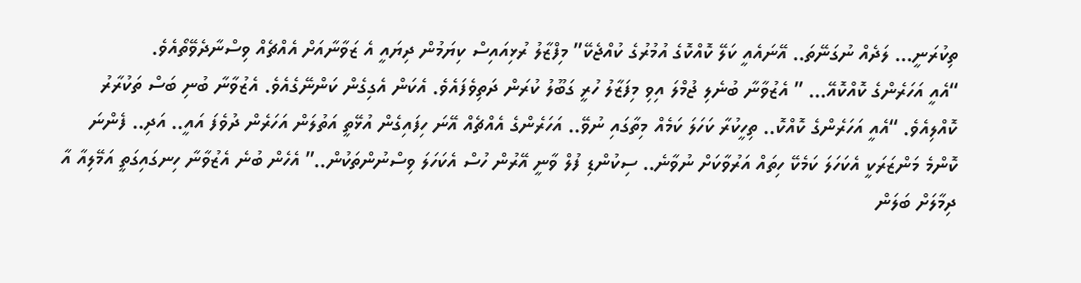ތިކުރަނީ… ލަދެއް ނުގަނޭތަ.. އޭނައެއީ ކަލޭ ކޮއްކޮގެ އުމުރުގެ ކުއްޖެކޭ” މިފްޒާލު ރުޅިއައިސް ކިޔަމުން ދިޔައީ އެ ޒަވާނާއަށް އެއްޗެއް ވިސްނާދެވޭތޯއެވެ.
“އެއީ އަހަރެންގެ ކޮއްކޮއޭ… ” އެޒުވާނާ ބުނެލި ޖުމްލަ އިވި މިފަޒާލު ހުރީ ގަބޫލު ކުރަން ދަތިވެފައެވެ. އެކަން އެގިގެން ކަންނޭގެއެވެ. އެޒުވާނާ ބުނި ބަސް ތަކުރާރު ކޮއްލިއެވެ. “އެއީ އަހަރެންގެ ކޮއްކޮ.. ތިހީކުރާ ކަހަލަ ކަމެއް މިތާގައި ނުވޭ.. އަހަރެންގެ އެއްޗެއް އޭނަ ހިފައިގެން އުޅޭތީ އަތުލަން އަހަރެން ދުވެފަ އައީ.. އަދި.. ފެންނަ ކޮންމެ މަންޒަރަކީ އެކަހަލަ ކަމެކޭ ހިތައް އަރުވާކަށް ނުވާނެ.. ސިކުންޑި ފުލް ވާނީ އޭރުން ހުސް އެކަހަލަ ވިސްނުންތަކުން..” އެހެން ބުނެ އެޒުވާނާ ހިނގައިގަތީ އަމޭލިއާ އާ ދިމާލަށް ބަލަން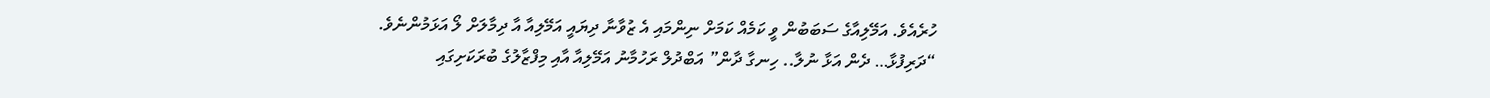ހުރެއެވެ. އަމޭލިއާގެ ސަބަބުން ވީ ކަމެއް ކަމަށް ނިންމައި އެ ޒުވާނާ ދިޔައީ އަމޭލިއާ އާ ދިމާލަށް ލޯ އަޅަމުންނެވެ.
“ދަރިފުޅާ… ދެން އަޅާ ނުލާ.. ހިނގާ ދާން” އަބްދުލް ރަހުމާނު އަމޭލިއާ އާއި މިފްޒާލުގެ ބުރަކަށިގައި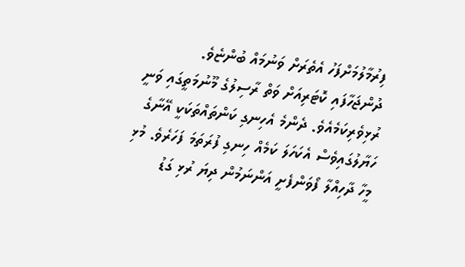ފިރުމާލުމަށްފަހު އެތެރަށް ވަނުމައް ބުންޏެވެ.
ދުންޖަހާފައި ކޮޓަރިއަށް ވަތް ރާސިލުގެ މޫނުމަތީގައި ވަނީ ރުޅިވެރިކަމެއެވެ. ދެންމެ އެހިނގި ކަންތައްތަކަކީ އޭނާގެ ހަޔާލުގައިވެސް އެކަހަލަ ކަމެއް ހިނގި ފުރަތަމަ ފަހަރެވެ. މުޅި މީހާ ދާހިއްލާ ފޯވަންފެށީ އަންނަމުން ދިޔަ ރުޅި ގަޑު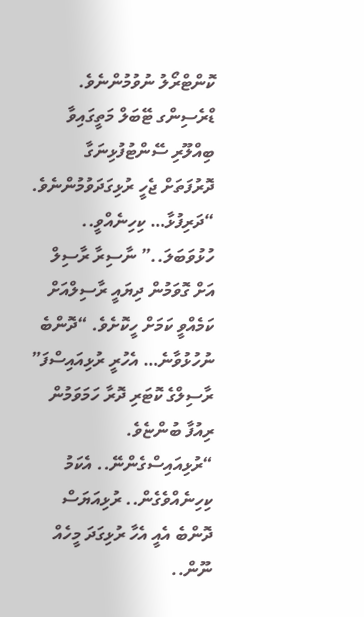ކޮންޓްރޯލު ނުވުމުންނެވެ. ޑްރެސިންގ ޓޭބަލް މަތީގައިވާ ބިއްލޫރި ސޭންޓުފުޅިނަގާ ދޮރުފަތަށް ޖެހީ ރުޅިގަދަވުމުންނެވެ. “ދަރިފުޅާ… ކިހިނެއްވީ.. ހުޅުވަބަލަ..” ނާސިރާ ރާސިލް އަށް ގޮވަމުން ދިޔައީ ރާސިލްއަށް ކަމެއްވީ ކަމަށް ހީކޮށެވެ. “ދޮންބެ ނުހުޅުވާނެ… އެހުރީ ރުޅިއައިސްފަ” ރާސިލްގެ ކޮޓަރި ދޮރާ ހަމަވަމުން ރިއުފާ ބުންޏެވެ. “ރުޅިއައިސްގެންނޭ.. އެކަމު ކިހިނެއްވެގެން.. ރުޅިއަޔަސް ދޮންބެ އެއީ އެހާ ރުޅިގަދަ މީހެއް ނޫން..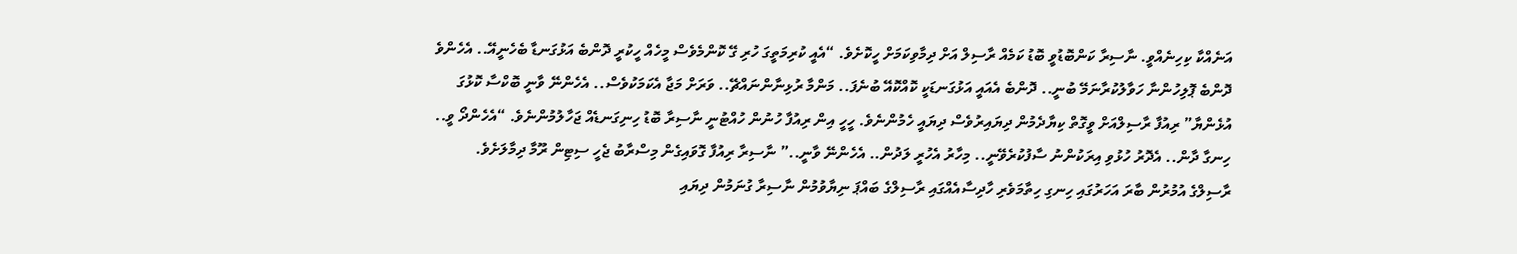އަނެއްކާ ކިހިނެއްވީ. ނާސިރާ ކަންބޮޑުވީ ބޮޑު ކަމެއް ރާސިލް އަށް ދިމާވިކަމަށް ހީކޮށެވެ. “އެއީ ކުރިމަތީގަ ހުރި ގޭ ކޮންމެވެސް މީހެއް ހީކުރީ ދޮންބެ އަޅުގަނޑާ ބެހެނީއޭ.. އެހެންވެ ދޮންބެ ޕޮލިހުންނާ ހަވާލުކުރާނަމޭ ބުނީ.. ދޮންބެ އެއައީ އަޅުގަނޑަކީ ކޮއްކޮއޭ ބުނެފަ.. މަންމާ ރުޅިނާންނައްޗޭ.. ވަރަށް މަޖާ އެކަމަކުވެސް.. އެހެންނޭ ވާނީ ބޮކްސާ ކޮޅުގަ އުޅެންޔާ” ރިއުފާ ރާސިލްއަށް ވީގޮތް ކިޔާދެމުން ދިޔައިރުވެސް ދިޔައީ ހެމުންނެވެ. ހީހީ އިން ރިއުފާ ހުނުން ހުއްޓުނީ ނާސިރާ ބޮޑު ހިނިގަނޑެއް ޖަހާލުމުންނެވެ. “އެހެންދޯ ވީ.. ހިނގާ ދާން.. އެދޮރު ހުޅުވި އިރަކުންނު ސާފުކުރެވޭނީ.. މިހާރު އެހުރީ ލަދުން.. އެހެންނޭ ވާނީ..” ނާސިރާ ރިއުފާ ގޮވައިގެން މިސްރާބު ޖެހީ ސިޓިން ރޫމާ ދިމާލަށެވެ.
ރާސިލްގެ އުމުރުން ބާރަ އަހަރުގައި ހިނގި ހިތާމަވެރި ހާދިސާއެއްގައި ރާސިލްގެ ބައްޕަ ނިޔާވުމުން ނާސިރާ ގުނަމުން ދިޔައި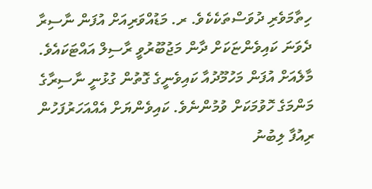ހިތާމަވެރި ދުވަސްތަކެކެވެ. ރ. މަޑުއްވަރިއަށް އުފަން ނާސިރާ ދެވަނަ ކައިވެންޏަކަށް ދާން މަޖުބޫރުވީ ރާސިލް އައްޓަކައެވެ. މާލެއަށް އުފަން މަހުމޫދުއާ ކައިވެނީގެ ގޮތުން ގުޅުނީ ނާސިރާގެ މަންމަގެ ހޮވުމަކަށް ވުމުންނެވެ. ކައިވެންޔަށް އެއްއަހަރުފަހުން ރިއުފާ ލިބުނު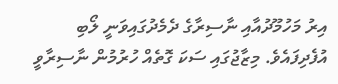އިރު މަހުމޫދުއާއި ނާސިރާގެ ދެމެދުގައިވަނީ ލޯބި އުފެދިފައެވެ. މިޒާޖުގައި ސަކަ ގޮތެއް ހުރުމުން ނާސިރާވީ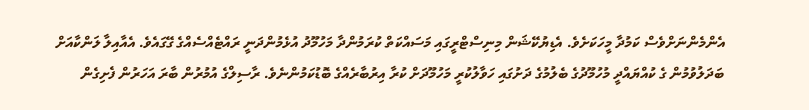އެންމެންނަށްވެސް ކަމުދާ މީހަކަށެވެ. އެޑިޔުކޭޝަން މިނިސްޓްރީގައި މަސައްކަތް ކުރަމުންދާ މަހުމޫދު އުޅެމުންދަނީ ރައްޓެއްސެއްގެ ގޭގައެވެ. އެއާއިލާ ލަންކާއަށް ބަދަލުވުމުން ގެ ކުއްޔައްދީ މުހުމޫދުގެ ބެލުމުގެ ދަށުގައި ހަވާލުކުރީ މަހުމޫދަށް ކުރާ އިރުބާރެއްގެ ބޮޑުކަމުންނެވެ. ރާސިލްގެ އުމުރުން ބާރަ އަހަރުން ފެށިގެން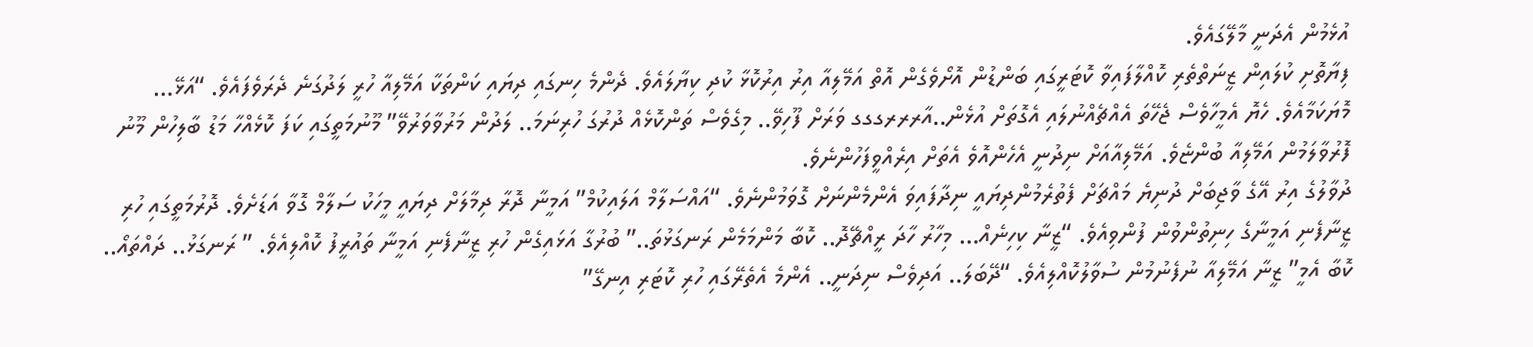އުޅެމުން އެދަނީ މާލޭގައެވެ.
ފިޔާތޮށި ކުލައިން ޒީނަތްތެރި ކޮއްލާފައިވާ ކޮޓަރީގައި ބަންޑުން އޮށޯވެގެން އޮތް އަމޭލިއާ އިރު އިރުކޮޅާ ކުދި ކިޔާލައެވެ. ދެންމެ ހިނގައި ދިޔައި ކަންތަކާ އަމޭލިއާ ހުރީ ލަދުގަނެ ދެރަވެފައެވެ. “އަޅޭ… މޮޔަކަމާއެވެ. ހެޔޮ އެމީހާވެސް ޖެހޭތަ އެއްޗެއްނުލައި އެގޮތަށް އުޅެން..އާރރރގގގ ވަރަށް ފޫހިވޭ.. މިގެވެސް ތަންކޮޅެއް ދުރުގަ ހުރިނަމަ.. ލަދުން މަރުވާވަރުވޭ” މޫނުމަތީގައި ކަފަ ކޮޅެއްހާ މަޑު ބާލިހުން މޫނު ފޮރުވާލަމުން އަމޭލިއާ ބުންޏެވެ. އަމޭލިއާއަށް ނިދުނީ އެހެންއޮވެ އެތަށް އިރެއްވީފަހުންނެވެ.
ދުވާލުގެ އިރު އޭގެ ވާޖިބަށް ދުނިޔެ މައްޗަށް ފެތުރެމުންދިޔައީ ނިދާފައިވަ އެންމެންނަށް ގޮވަމުންނެވެ. “އައްސަލާމް އަލައިކުމް” އަމީނާ ދޮރާ ދިމާލަށް ދިޔައީ މީހަކު ސަލާމް ގޮވާ އަޑަށެވެ. ދޮރުމަތީގައި ހުރި ޒީނާފެނި އަމީނާގެ ހިނިތުންވުން ފުންވިއެވެ. “ޒީނާ ކިހިނެއް… މިހާރު ހާދަ ރީއްޗޭދޮ.. ކޮބާ މަންމަމެން ރަނގަޅުތަ..” ބުރުގާ އަޅައިގެން ހުރި ޒީނާފެނި އަމީނާ ތައުރީފު ކޮއްލިއެވެ. ” ރަނގަޅު.. ދައްތައޯ.. ކޮބާ އެމީ” ޒީނާ އަމޭލިއާ ނުފެނުމުން ސުވާލުކޮއްލިއެވެ. “ދޭބަލަ.. އަދިވެސް ނިދަނީ.. އެންމެ އެތެރޭގައި ހުރި ކޮޓަރި އިނގޭ”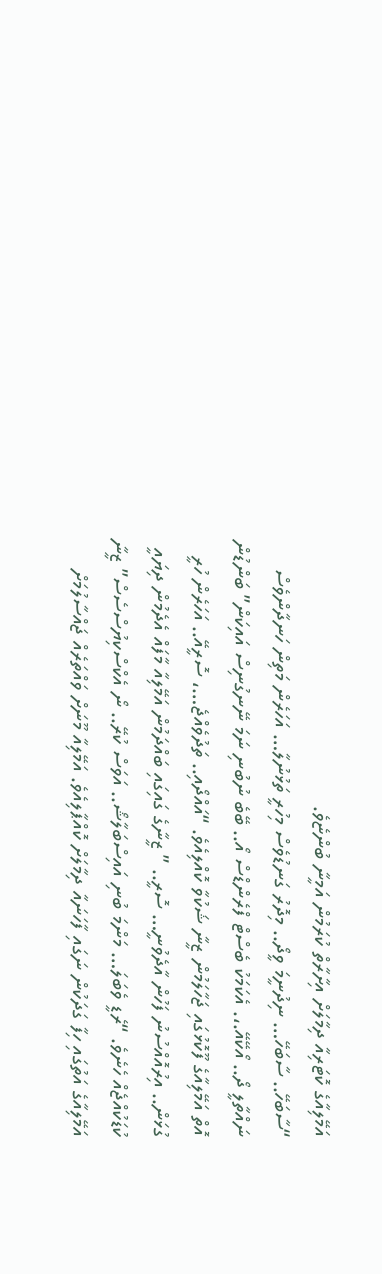އަމޭލިއާގެ ކޮޓަރިއާ ދިމާލަށް އިށާރާތް ކުރަމުން އަމީނާ ބުންޏެވެ.
“ސާބަހޭ.. ސާބަހޭ… ނިދުނީމަ ވީދޯ.. މިދޮރު ގަނޑުވެސް މިހުރީ ތަޅުނުލާ… އަހަރެން މަތިން ހަނދާންވެސް ނައްތާލީ ދޯ.. އޯކޭއޭ.،. އެކަމަކު ބެސްޓް ފްރެންޑްސް އޯ.. ބޭބެ ނުބުނި ނަމަ ނޭނގުނިސް އައިކަން” ބަންޑުން އޮތް އަމޭލިއާގެ ފޫކޮޅުގައި ޖަހާލަމުން ޒީނާ ޝަކުވާ ކޮއްލިއެވެ. “އައްދޯއި.. ތަދުވެއްޖެ…، ސޮރީއޭ.. އަހަރެން ހުރީ ގުޅަން.. އިރުއޮއްސުނު ފަހުން އާދެވުނީ… ސޮރީ.. ” ޒީނާގެ ގައިގައި ބައްދަމުން އަމޭލިއާ މާފައް އެދެމުން ދިޔައީ ކުޑަކުއްޖެއް ހެނެވެ. “ރެޑީ ވެބަލަ… މަންމަ ބުނި އައިސްބަލާޝޯ.. އަވަސް ކުރޭ.. ނޯ އެކްސްކިޔުސްސެސް” ޒީނާ އަމޭލިއާގެ އަތުގައި ހިފާ ގަދަކުން ނަގައި ފާހަނައާ ދިމާލަށް ކޮއްޕާލިއެވެ. އަމޭލިއާ މޫނަށް ވައްތަރެއް ޖައްސާލުމަށް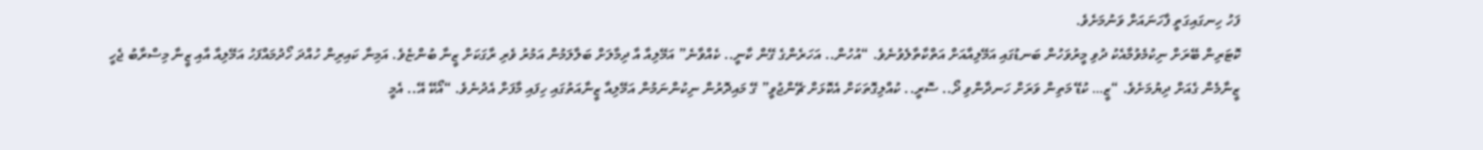ފަހު ހިނގައިގަތީ ފާހަނައަށް ވަނުމަށެވެ.
ކޮޓަރިން ބޭރަށް ނިކުމެވުމާއެކު ދުވި މީރުވަހުން ބަނޑުގައި އަމޭލިއާއަށް އަތްކާތާލެވުނެވެ. “އުހުން.. އަހަރެންގެ ގޭން ކާނީ.. ކެއްވާނެ” އަމޭލިއާ އާ ދިމާލަށް ބަލާލަމުން އަމުރު ވެރި ރާގަކަށް ޒީނާ ބުންޏެވެ. އަމިނާ ކައިރިން ހުއްދަ ހޯދުމައްފަހު އަމޭލިއާ އާއި ޒީނާ މިސްރާބު ޖެހީ ޒީނާމެން ގެއަށް ދިޔުމަށެވެ. “ޒީ… ކުޑޭ މަތިން ވަރަށް ހަނދާންވި ދޯ.. ސޮރީ.. ކުއްލިގޮތަކަށް އެކޮޅަށް ޗޭންޖުވީ” ގޭ މައިދޮރުން ނިކުންނަމުން އަމޭލިއާ ޒީނާއަތުގައި ހިފައި މާފަށް އެދުނެވެ. “އޯކޭ އޭ.. އެމީ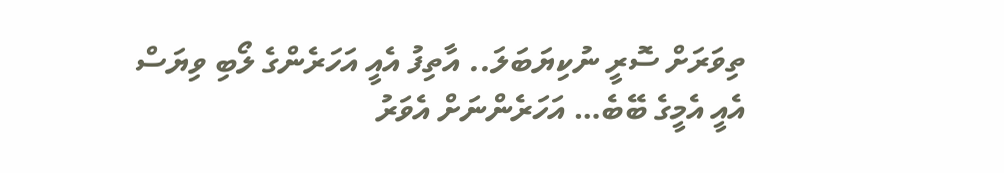ތިވަރަށް ސޮރީ ނުކިޔަބަލަ.. އާތިފު އެއީ އަހަރެންގެ ލޯބި ވިޔަސް އެއީ އެމީގެ ބޭބެ… އަހަރެންނަށް އެވަރު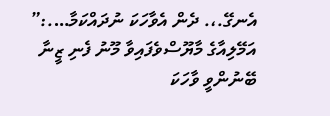އެނގޭ.،. ދެން އެވާހަކަ ނުދައްކަމާ….:” އަމޭލިއާގެ މާޔޫސްވެފައިވާ މޫނު ފެނި ޒީނާ ބޭނުންވީ ވާހަކަ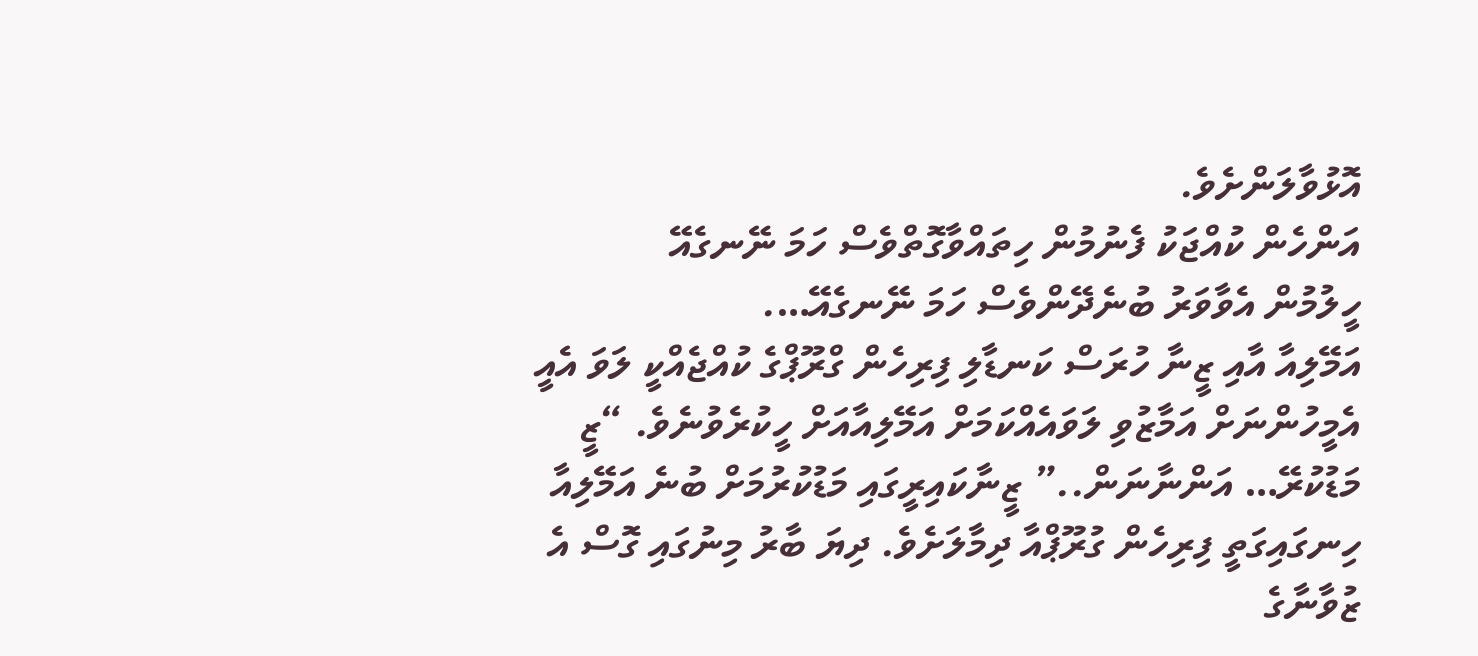އޮޅުވާލަންށެވެ.
އަންހެން ކުއްޖަކު ފެނުމުން ހިތައްވާގޮތްވެސް ހަމަ ނޭނގެއޭ
ހީލުމުން އެވާވަރު ބުނެދޭންވެސް ހަމަ ނޭނގެއޭ….
އަމޭލިއާ އާއި ޒީނާ ހުރަސް ކަނޑާލި ފިރިހެން ގްރޫޕްގެ ކުއްޖެއްކީ ލަވަ އެއީ އެމީހުންނަށް އަމާޒުވި ލަވައެއްކަމަށް އަމޭލިއާއަށް ހީކުރެވުނެވެ. “ޒީ މަޑުކުރޭ… އަންނާނަން..” ޒީނާކައިރީގައި މަޑުކުރުމަށް ބުނެ އަމޭލިއާ ހިނގައިގަތީ ފިރިހެން ގުރޫޕްއާ ދިމާލަށެވެ. ދިޔަ ބާރު މިނުގައި ގޮސް އެ ޒުވާނާގެ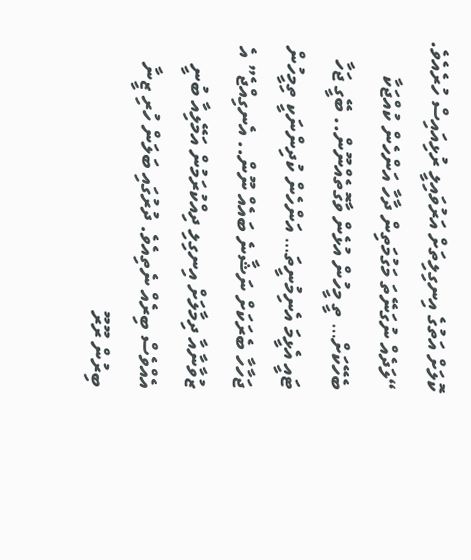ކޮލަށް އަތުގެ އިނގިލިތަށް އަރުވައިލީ ރުޅިއައިސް ހުރެއެވެ. “ލަދެއް ނުގަނޭތަ މަގުމަތިން ދާހާ އަންހެން ކުއްޖަކާ ބެހޭކަށް… ތީ މީހުން އުޅެން ވާގޮތެއްނޫން.. ބޭގީ ޖަހާ ޓައީ އެޅީމަ އެނިމުނީތަ… އަންހެން ކުދިންނަކީ ތިމީހުން ޖަހާހާ ބެރަކަށް ނަޝާނެ ބައެއް ނޫން.. އެނގިއްޖެ” އެ ޒުވާނާއާ ދިމާލަށް އިނގިލި ދިއްކުރަމުން އަމޭލިއާ ބުނީ އެއްވެސް ބިރެއް ނެތިއެވެ. ދުރުގައި ބަލަން ހުރި ޒީނާ ބިރުން ރޫރޫ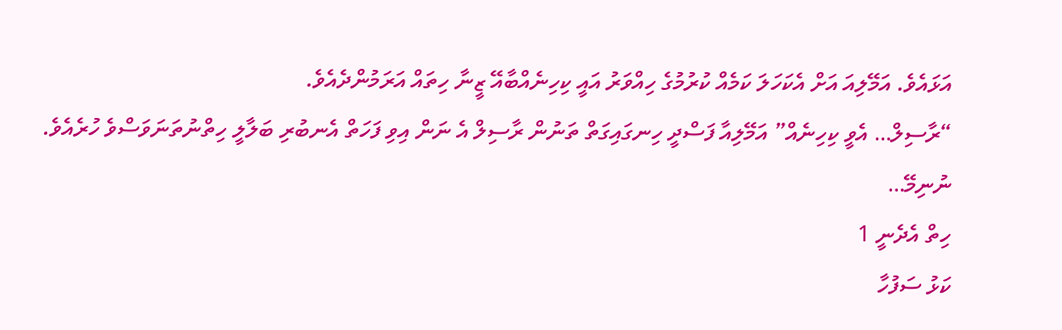އަޅައެވެ. އަމޭލިއަ އަށް އެކަހަލަ ކަމެއް ކުރުމުގެ ހިއްވަރު އައީ ކިހިނެއްބާއޭ ޒީނާ ހިތައް އަރަމުންދެއެވެ.
“ރާސިލް… އެވީ ކިހިނެއް” އަމޭލިއާ ފަސްދީ ހިނގައިގަތް ތަނުން ރާސިލް އެ ނަން އިވި ފަހަތް އެނބުރި ބަލާލީ ހިތްނުތަނަވަސްވެ ހުރެއެވެ.
ނުނިމޭ…
ހިތް އެދެނީ 1
ކަޅު ސަފުހާ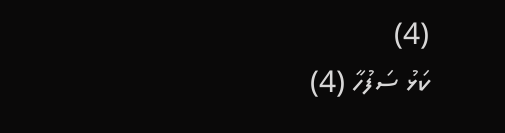(4)
ކަޅު ސަފުހާ (4)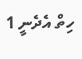ހިތް އެދެނީ 1